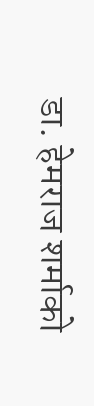डा. हेमराज शर्माको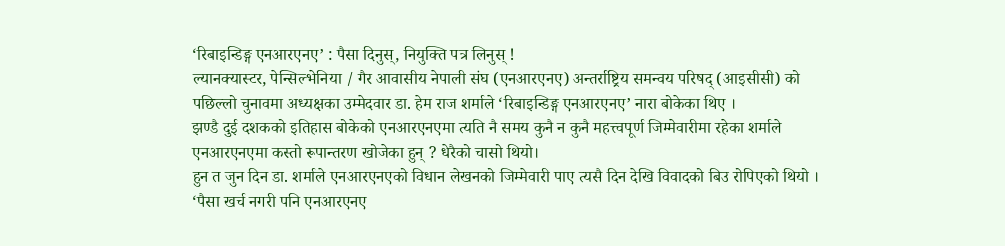‘रिबाइन्डिङ्ग एनआरएनए’ : पैसा दिनुस्, नियुक्ति पत्र लिनुस् !
ल्यानक्यास्टर, पेन्सिल्भेनिया / गैर आवासीय नेपाली संघ (एनआरएनए) अन्तर्राष्ट्रिय समन्वय परिषद् (आइसीसी) को पछिल्लो चुनावमा अध्यक्षका उम्मेदवार डा. हेम राज शर्माले ‘रिबाइन्डिङ्ग एनआरएनए’ नारा बोकेका थिए ।
झण्डै दुई दशकको इतिहास बोकेको एनआरएनएमा त्यति नै समय कुनै न कुनै महत्त्वपूर्ण जिम्मेवारीमा रहेका शर्माले एनआरएनएमा कस्तो रूपान्तरण खोजेका हुन् ? धेरैको चासो थियो।
हुन त जुन दिन डा. शर्माले एनआरएनएको विधान लेखनको जिम्मेवारी पाए त्यसै दिन देखि विवादको बिउ रोपिएको थियो ।
‘पैसा खर्च नगरी पनि एनआरएनए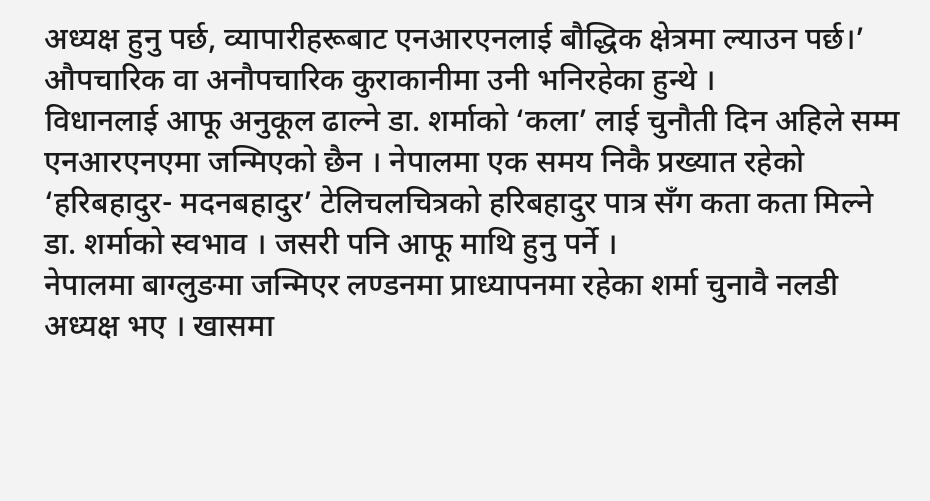अध्यक्ष हुनु पर्छ, व्यापारीहरूबाट एनआरएनलाई बौद्धिक क्षेत्रमा ल्याउन पर्छ।’ औपचारिक वा अनौपचारिक कुराकानीमा उनी भनिरहेका हुन्थे ।
विधानलाई आफू अनुकूल ढाल्ने डा. शर्माको ‘कला’ लाई चुनौती दिन अहिले सम्म एनआरएनएमा जन्मिएको छैन । नेपालमा एक समय निकै प्रख्यात रहेको ‘हरिबहादुर- मदनबहादुर’ टेलिचलचित्रको हरिबहादुर पात्र सँग कता कता मिल्ने डा. शर्माको स्वभाव । जसरी पनि आफू माथि हुनु पर्ने ।
नेपालमा बाग्लुङमा जन्मिएर लण्डनमा प्राध्यापनमा रहेका शर्मा चुनावै नलडी अध्यक्ष भए । खासमा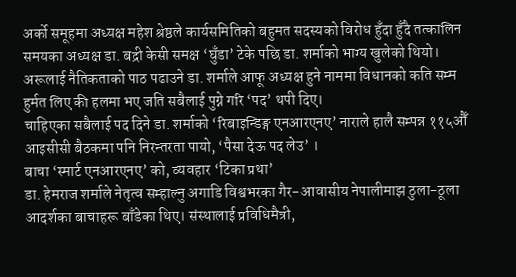अर्को समूहमा अध्यक्ष महेश श्रेष्ठले कार्यसमितिको बहुमत सदस्यको विरोध हुँदा हुँदै तत्कालिन समयका अध्यक्ष डा. बद्री केसी समक्ष ‘घुँडा’ टेके पछि डा. शर्माको भाग्य खुलेको थियो।
अरूलाई नैतिकताको पाठ पढाउने डा. शर्माले आफू अध्यक्ष हुने नाममा विधानको कति सम्म हुर्मत लिए की हलमा भए जति सबैलाई पुग्ने गरि ‘पद’ थपी दिए।
चाहिएका सबैलाई पद दिने डा. शर्माको ‘रिबाइन्डिङ्ग एनआरएनए’ नाराले हालै सम्पन्न ११५औँ आइसीसी बैठकमा पनि निरन्तरता पायो, ‘पैसा देऊ पद लेउ’ ।
बाचा ‘स्मार्ट एनआरएनए’ को, व्यवहार ‘टिका प्रथा’
डा. हेमराज शर्माले नेतृत्व सम्हाल्नु अगाडि विश्वभरका गैर-आवासीय नेपालीमाझ ठुला-ठूला आदर्शका बाचाहरू बाँडेका थिए। संस्थालाई प्रविधिमैत्री,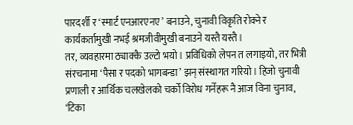पारदर्शी र ‘स्मार्ट एनआरएनए’ बनाउने, चुनावी विकृति रोक्ने र कार्यकर्तामुखी नभई श्रमजीवीमुखी बनाउने यस्तै यस्तै ।
तर, व्यवहारमा ठ्याक्कै उल्टो भयो। प्रविधिको लेपन त लगाइयो, तर भित्री संरचनामा ‘पैसा र पदको भागबन्डा’ झन् संस्थागत गरियो। हिजो चुनावी प्रणाली र आर्थिक चलखेलको चर्को विरोध गर्नेहरू नै आज विना चुनाव, ‘टिका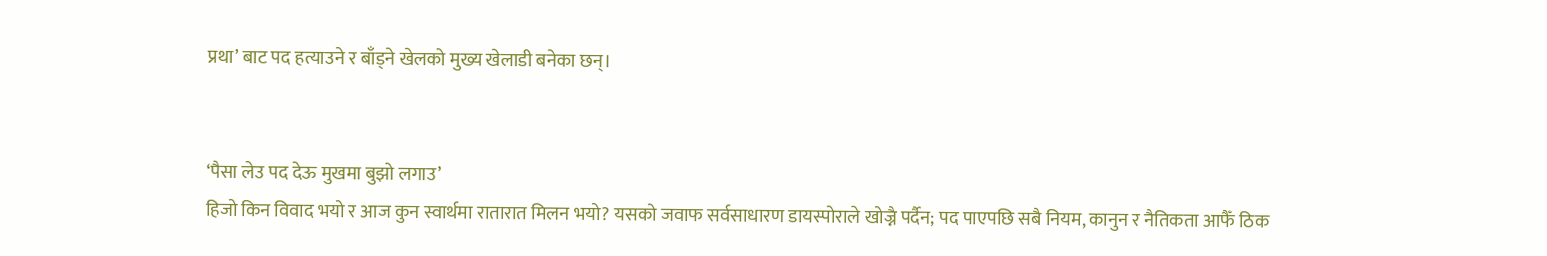प्रथा’ बाट पद हत्याउने र बाँड्ने खेलको मुख्य खेलाडी बनेका छन्।


‘पैसा लेउ पद देऊ मुखमा बुझो लगाउ’
हिजो किन विवाद भयो र आज कुन स्वार्थमा रातारात मिलन भयो? यसको जवाफ सर्वसाधारण डायस्पोराले खोज्नै पर्दैन; पद पाएपछि सबै नियम, कानुन र नैतिकता आफैँ ठिक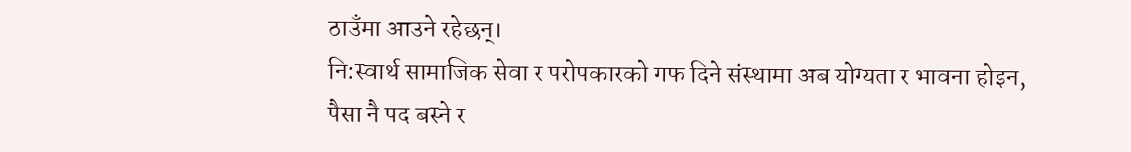ठाउँमा आउने रहेछन्।
नि:स्वार्थ सामाजिक सेवा र परोपकारको गफ दिने संस्थामा अब योग्यता र भावना होइन, पैसा नै पद बस्ने र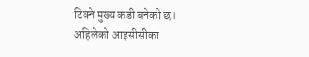टिक्ने मुख्य कडी बनेको छ।
अहिलेको आइसीसीका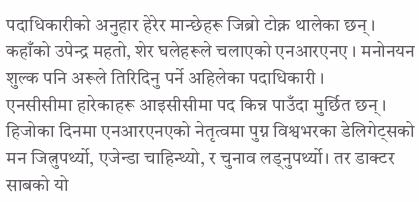पदाधिकारीको अनुहार हेरेर मान्छेहरू जिब्रो टोक्न थालेका छन्। कहाँको उपेन्द्र महतो, शेर घलेहरूले चलाएको एनआरएनए । मनोनयन शुल्क पनि अरूले तिरिदिनु पर्ने अहिलेका पदाधिकारी ।
एनसीसीमा हारेकाहरू आइसीसीमा पद किन्न पाउँदा मुर्छित छन् ।
हिजोका दिनमा एनआरएनएको नेतृत्वमा पुग्न विश्वभरका डेलिगेट्सको मन जित्नुपर्थ्यो, एजेन्डा चाहिन्थ्यो, र चुनाव लड्नुपर्थ्यो। तर डाक्टर साबको यो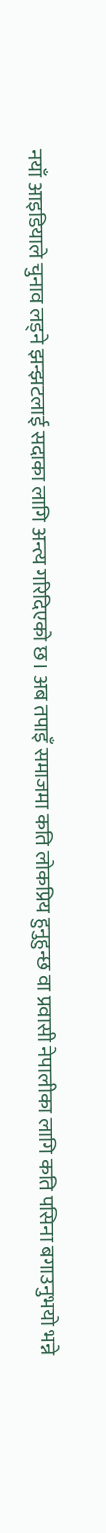नयाँ आइडियाले चुनाव लड्ने झन्झटलाई सदाका लागि अन्त्य गरिदिएको छ। अब तपाइँ समाजमा कति लोकप्रिय हुनुहुन्छ वा प्रवासी नेपालीका लागि कति पसिना बगाउनुभयो भन्ने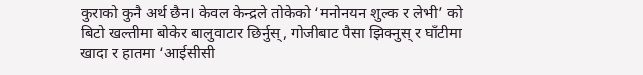कुराको कुनै अर्थ छैन। केवल केन्द्रले तोकेको ‘मनोनयन शुल्क र लेभी’ को बिटो खल्तीमा बोकेर बालुवाटार छिर्नुस्, गोजीबाट पैसा झिक्नुस् र घाँटीमा खादा र हातमा ‘आईसीसी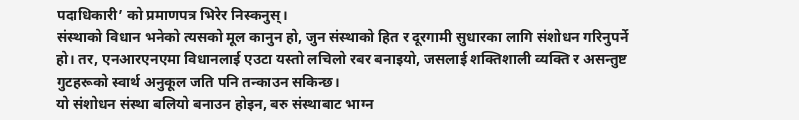पदाधिकारी’ को प्रमाणपत्र भिरेर निस्कनुस्।
संस्थाको विधान भनेको त्यसको मूल कानुन हो, जुन संस्थाको हित र दूरगामी सुधारका लागि संशोधन गरिनुपर्ने हो। तर, एनआरएनएमा विधानलाई एउटा यस्तो लचिलो रबर बनाइयो, जसलाई शक्तिशाली व्यक्ति र असन्तुष्ट गुटहरूको स्वार्थ अनुकूल जति पनि तन्काउन सकिन्छ।
यो संशोधन संस्था बलियो बनाउन होइन, बरु संस्थाबाट भाग्न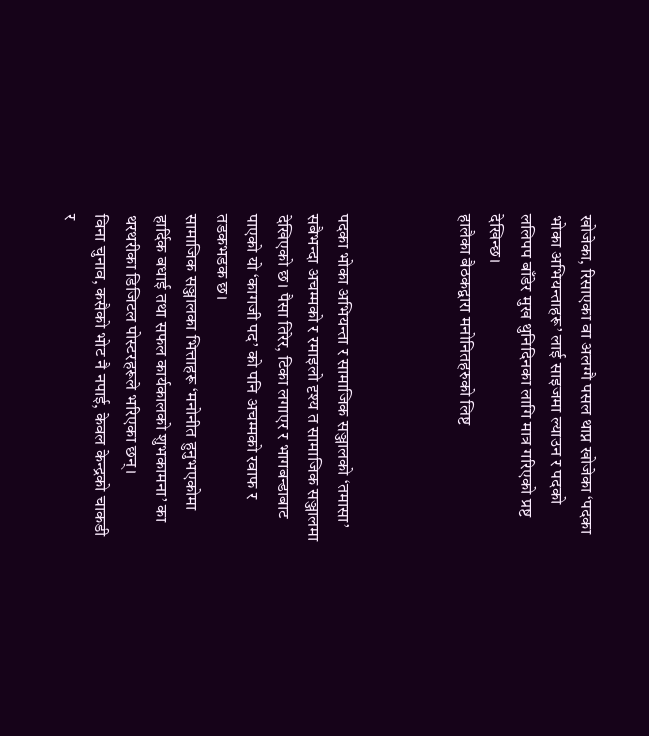खोजेका, रिसाएका वा अलग्गै पसल थाप्न खोजेका ‘पदका भोका अभियन्ताहरू’ लाई साइजमा ल्याउन र पदको ललिपप बाँडेर मुख थुनिदिनका लागि मात्र गरिएको प्रष्ट देखिन्छ।
हालैका बैठकद्वारा मनोनितहरुको लिष्ट



पदका भोका अभियन्ता र सामाजिक सञ्जालको ‘तमासा’
सबैभन्दा अचम्मको र रमाइलो दृश्य त सामाजिक सञ्जालमा देखिएको छ। पैसा तिरेर, टिका लगाएर र भागबन्डाबाट पाएको यो ‘कागजी पद’ को पनि अचम्मको रवाफ र तडकभडक छ।
सामाजिक सञ्जालका भित्ताहरू ‘मनोनीत हुनुभएकोमा हार्दिक बधाई तथा सफल कार्यकालको शुभकामना’ का थरथरीका डिजिटल पोस्टरहरूले भरिएका छन्।
विना चुनाव, कसैको भोट नै नपाई, केवल केन्द्रको चाकडी र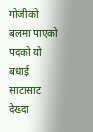गोजीको बलमा पाएको पदको यो बधाई साटासाट देख्दा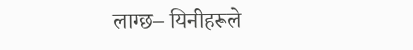लाग्छ– यिनीहरूले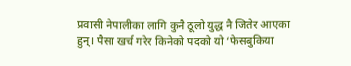प्रवासी नेपालीका लागि कुनै ठूलो युद्ध नै जितेर आएका हुन्। पैसा खर्च गरेर किनेको पदको यो ‘फेसबुकिया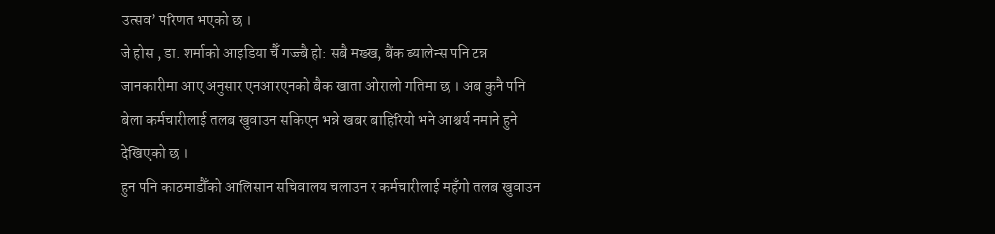उत्सव’ परिणत भएको छ ।
जे होस , डा. शर्माको आइडिया चैँ गज्ज्बै हो: सबै मख्ख, बैंक ब्यालेन्स पनि टन्न
जानकारीमा आए अनुसार एनआरएनको बैक खाता ओरालो गतिमा छ । अब कुनै पनि बेला कर्मचारीलाई तलब खुवाउन सकिएन भन्ने खबर बाहिरियो भने आश्चर्य नमाने हुने देखिएको छ ।
हुन पनि काठमाडौँको आलिसान सचिवालय चलाउन र कर्मचारीलाई महँगो तलब खुवाउन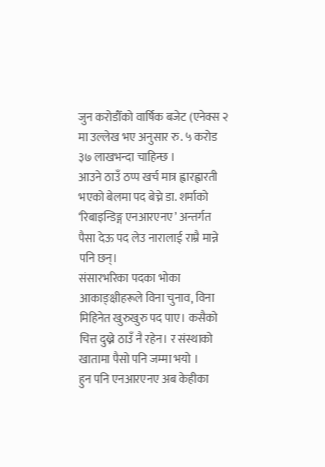जुन करोडौँको वार्षिक बजेट (एनेक्स २ मा उल्लेख भए अनुसार रु. ५ करोड ३७ लाखभन्दा चाहिन्छ ।
आउने ठाउँ ठप्प खर्च मात्र ह्वारह्वारती भएको बेलमा पद बेच्ने डा. शर्माको ‘रिबाइन्डिङ्ग एनआरएनए’ अन्तर्गत पैसा देऊ पद लेउ नारालाई राम्रै मान्ने पनि छन्।
संसारभरिका पदका भोका आकाङ्क्षीहरूले विना चुनाव, विना मिहिनेत खुरुखुरु पद पाए। कसैको चित्त दुख्ने ठाउँ नै रहेन। र संस्थाको खातामा पैसो पनि जम्मा भयो ।
हुन पनि एनआरएनए अब केहीका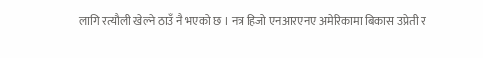लागि रत्यौली खेल्ने ठाउँ नै भएको छ । नत्र हिजो एनआरएनए अमेरिकामा बिकास उप्रेती र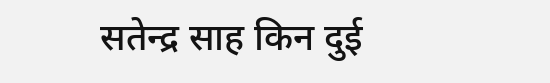सतेन्द्र साह किन दुई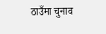ठाउँमा चुनाव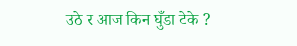उठे र आज किन घुँडा टेके ?